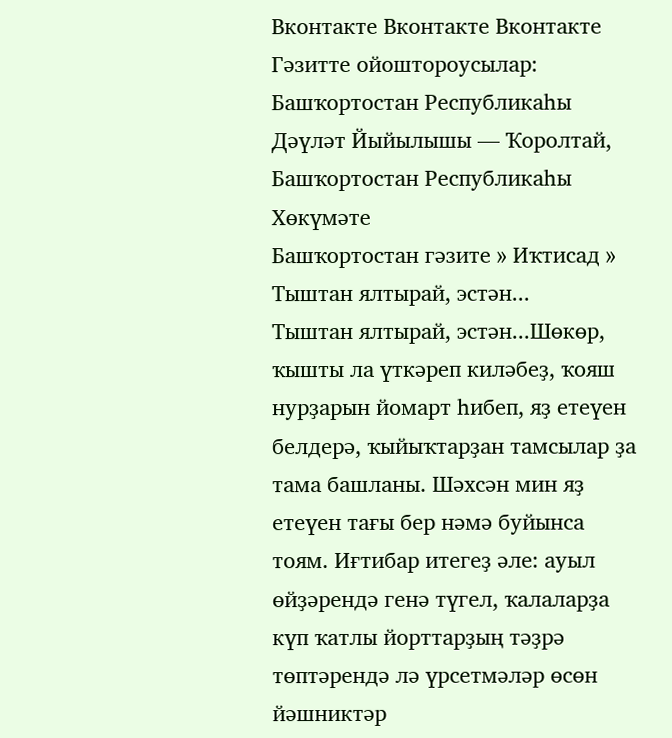Вконтакте Вконтакте Вконтакте
Гәзитте ойоштороусылар:
Башҡортостан Республикаһы
Дәүләт Йыйылышы — Ҡоролтай,
Башҡортостан Республикаһы Хөкүмәте
Башҡортостан гәзите » Иҡтисад » Тыштан ялтырай, эстән...
Тыштан ялтырай, эстән...Шөкөр, ҡышты ла үткәреп киләбеҙ, ҡояш нурҙарын йомарт һибеп, яҙ етеүен белдерә, ҡыйыҡтарҙан тамсылар ҙа тама башланы. Шәхсән мин яҙ етеүен тағы бер нәмә буйынса тоям. Иғтибар итегеҙ әле: ауыл өйҙәрендә генә түгел, ҡалаларҙа күп ҡатлы йорттарҙың тәҙрә төптәрендә лә үрсетмәләр өсөн йәшниктәр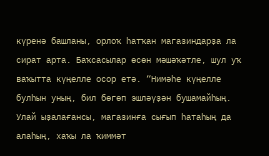күренә башланы, орлоҡ һатҡан магазиндарҙа ла сират арта. Баҡсасылар өсөн мәшәҡәтле, шул уҡ ваҡытта күңелле осор етә. “Нимәһе күңелле булһын уның, бил бөгөп эшләүҙән бушамайһың. Улай ыҙалағансы, магазинға сығып һатаһың да алаһың, хаҡы ла ҡиммәт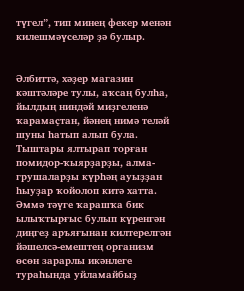түгел”, тип минең фекер менән килешмәүселәр ҙә булыр.


Әлбиттә, хәҙер магазин кәштәләре тулы, аҡсаң булһа, йылдың ниндәй миҙгеленә ҡарамаҫтан, йәнең нимә теләй шуны һатып алып була. Тыштары ялтырап торған помидор-ҡыярҙарҙы, алма-грушаларҙы күрһәң ауыҙҙан һыуҙар ҡойолоп китә хатта.
Әммә тәүге ҡарашҡа бик ылыҡтырғыс булып күренгән диңгеҙ аръяғынан килтерелгән йәшелсә-емештең организм өсөн зарарлы икәнлеге тураһында уйламайбыҙ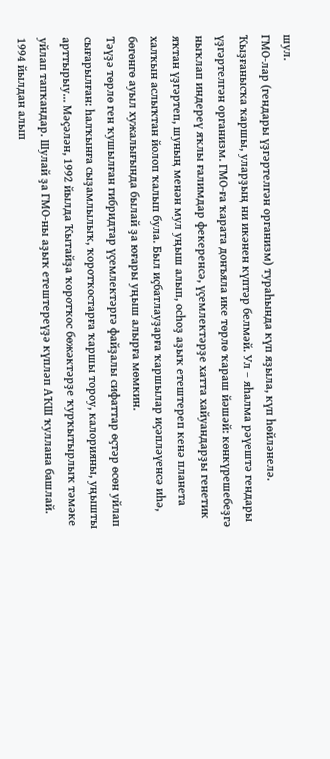шул.
ГМО-лар (гендары үҙгәртелгән организм) тураһында күп яҙыла, күп һөйләнелә. Ҡыҙғанысҡа ҡаршы, уларҙың ни икәнен күптәр белмәй. Ул – яһалма рәүештә гендары үҙгәртелгән организм. ГМО-ға ҡарата донъяла ике төрлө ҡараш йәшәй: көнкүрешебеҙгә ныҡлап индереү яҡлы ғалимдар фекеренсә, үҫемлектәрҙе хатта хайуандарҙы генетик яҡтан үҙгәртеп, шуның менән мул уңыш алып, осһоҙ аҙыҡ етештереп кенә планета халҡын аслыҡтан йолоп ҡалып була. Был иҫбатлауҙарға ҡаршылар иҫәпләүенсә иһә, бөгөнгө ауыл хужалығында былай ҙа юғары уңыш алырға мөмкин.
Тәүҙә төрлө ген ҡушылған гибридтар үҫемлектәргә файҙалы сифаттар өҫтәр өсөн уйлап сығарылған: һалҡынға сыҙамлылыҡ, ҡоротҡостарға ҡаршы тороу, калорияны, уңышты арттырыу... Мәҫәлән, 1992 йылда Ҡытайҙа ҡоротҡос бөжәктәрҙе ҡурҡытырлыҡ тәмәке уйлап тапҡандар. Шулай ҙа ГМО-ны аҙыҡ етештереүҙә күпләп АҠШ ҡуллана башлай. 1994 йылдан алып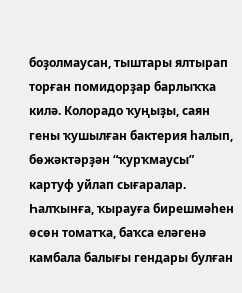боҙолмаусан, тыштары ялтырап торған помидорҙар барлыҡҡа килә. Колорадо ҡуңыҙы, саян гены ҡушылған бактерия һалып, бөжәктәрҙән “ҡурҡмаусы” картуф уйлап сығаралар. Һалҡынға, ҡырауға бирешмәһен өсөн томатҡа, баҡса еләгенә камбала балығы гендары булған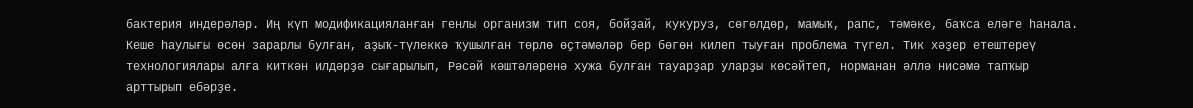бактерия индерәләр. Иң күп модификацияланған генлы организм тип соя, бойҙай, кукуруз, сөгөлдөр, мамыҡ, рапс, тәмәке, баҡса еләге һанала.
Кеше һаулығы өсөн зарарлы булған, аҙыҡ-түлеккә ҡушылған төрлө өҫтәмәләр бер бөгөн килеп тыуған проблема түгел. Тик хәҙер етештереү технологиялары алға киткән илдәрҙә сығарылып, Рәсәй кәштәләренә хужа булған тауарҙар уларҙы көсәйтеп, норманан әллә нисәмә тапҡыр арттырып ебәрҙе.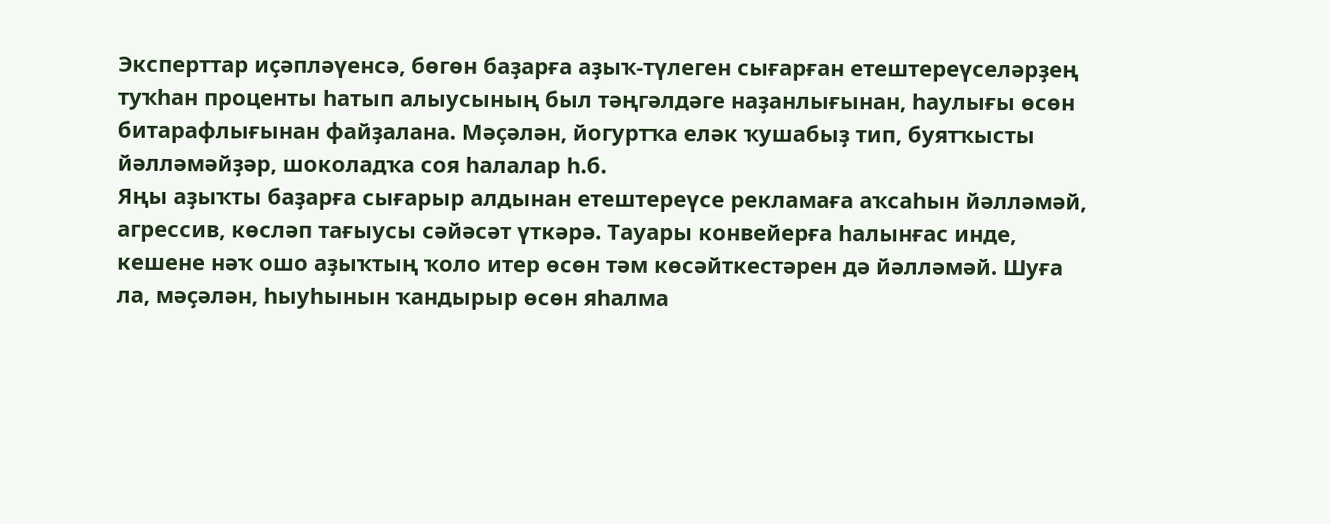Эксперттар иҫәпләүенсә, бөгөн баҙарға аҙыҡ-түлеген сығарған етештереүселәрҙең туҡһан проценты һатып алыусының был тәңгәлдәге наҙанлығынан, һаулығы өсөн битарафлығынан файҙалана. Мәҫәлән, йогуртҡа еләк ҡушабыҙ тип, буятҡысты йәлләмәйҙәр, шоколадҡа соя һалалар һ.б.
Яңы аҙыҡты баҙарға сығарыр алдынан етештереүсе рекламаға аҡсаһын йәлләмәй, агрессив, көсләп тағыусы сәйәсәт үткәрә. Тауары конвейерға һалынғас инде, кешене нәҡ ошо аҙыҡтың ҡоло итер өсөн тәм көсәйткестәрен дә йәлләмәй. Шуға ла, мәҫәлән, һыуһынын ҡандырыр өсөн яһалма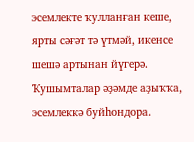эсемлекте ҡулланған кеше, ярты сәғәт тә үтмәй, икенсе шешә артынан йүгерә. Ҡушымталар әҙәмде аҙыҡҡа, эсемлеккә буйһондора.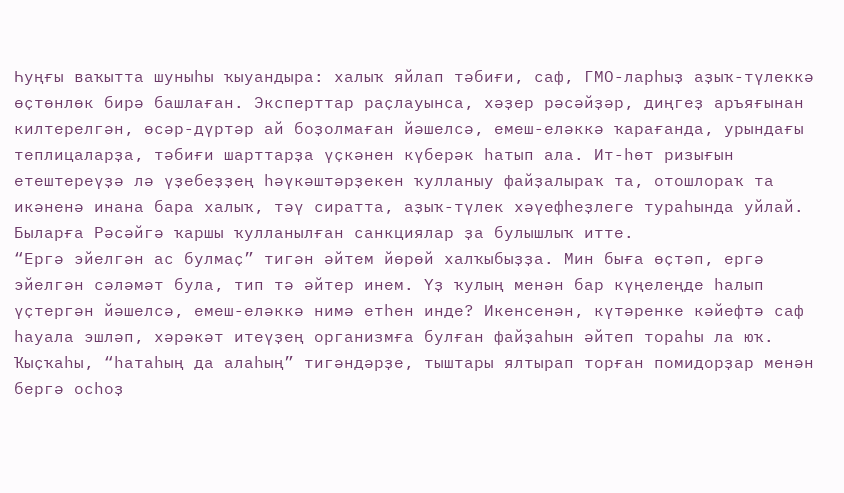Һуңғы ваҡытта шуныһы ҡыуандыра: халыҡ яйлап тәбиғи, саф, ГМО-ларһыҙ аҙыҡ-түлеккә өҫтөнлөк бирә башлаған. Эксперттар раҫлауынса, хәҙер рәсәйҙәр, диңгеҙ аръяғынан килтерелгән, өсәр-дүртәр ай боҙолмаған йәшелсә, емеш-еләккә ҡарағанда, урындағы теплицаларҙа, тәбиғи шарттарҙа үҫкәнен күберәк һатып ала. Ит-һөт ризығын етештереүҙә лә үҙебеҙҙең һәүкәштәрҙекен ҡулланыу файҙалыраҡ та, отошлораҡ та икәненә инана бара халыҡ, тәү сиратта, аҙыҡ-түлек хәүефһеҙлеге тураһында уйлай. Быларға Рәсәйгә ҡаршы ҡулланылған санкциялар ҙа булышлыҡ итте.
“Ергә эйелгән ас булмаҫ” тигән әйтем йөрөй халҡыбыҙҙа. Мин быға өҫтәп, ергә эйелгән сәләмәт була, тип тә әйтер инем. Үҙ ҡулың менән бар күңелеңде һалып үҫтергән йәшелсә, емеш-еләккә нимә етһен инде? Икенсенән, күтәренке кәйефтә саф һауала эшләп, хәрәкәт итеүҙең организмға булған файҙаһын әйтеп тораһы ла юҡ.
Ҡыҫҡаһы, “һатаһың да алаһың” тигәндәрҙе, тыштары ялтырап торған помидорҙар менән бергә осһоҙ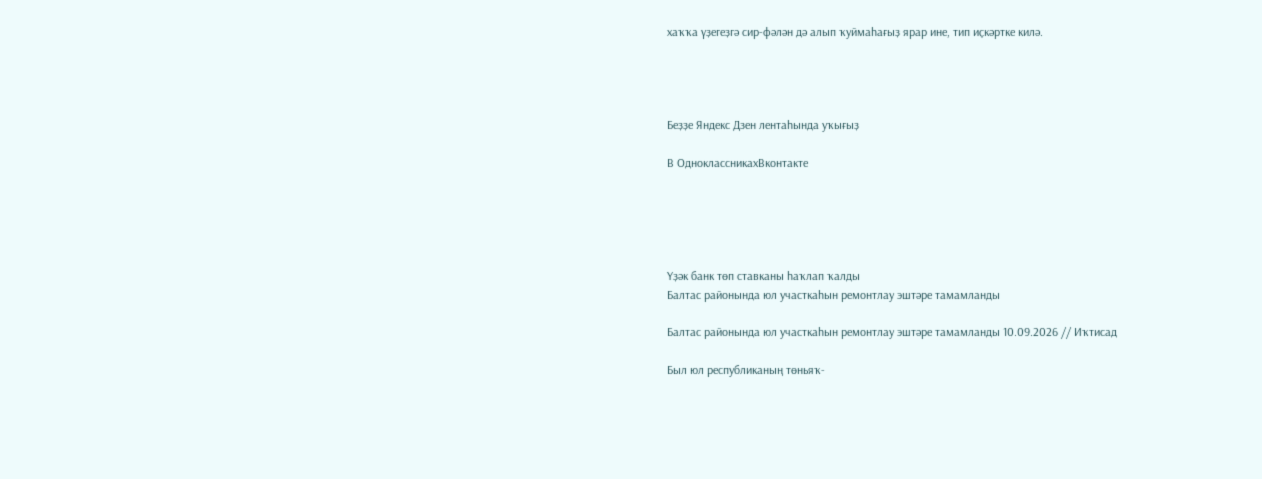хаҡҡа үҙегеҙгә сир-фәлән дә алып ҡуймаһағыҙ ярар ине, тип иҫкәртке килә.




Беҙҙе Яндекс Дзен лентаһында уҡығыҙ

В ОдноклассникахВконтакте





Үҙәк банк төп ставканы һаҡлап ҡалды
Балтас районында юл участкаһын ремонтлау эштәре тамамланды

Балтас районында юл участкаһын ремонтлау эштәре тамамланды 10.09.2026 // Иҡтисад

Был юл республиканың төньяҡ-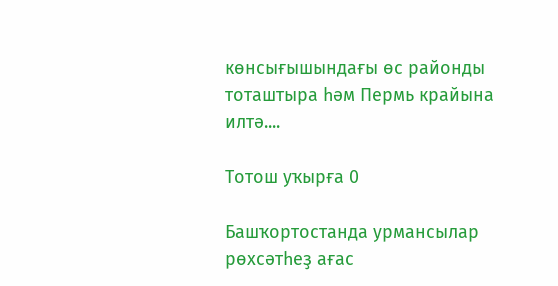көнсығышындағы өс районды тоташтыра һәм Пермь крайына илтә....

Тотош уҡырға 0

Башҡортостанда урмансылар рөхсәтһеҙ ағас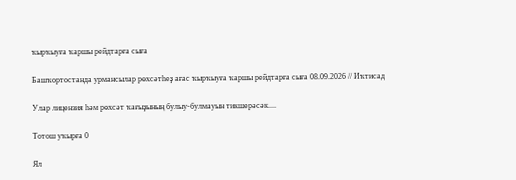ҡырҡыуға ҡаршы рейдтарға сыға

Башҡортостанда урмансылар рөхсәтһеҙ ағас ҡырҡыуға ҡаршы рейдтарға сыға 08.09.2026 // Иҡтисад

Улар лицензия һәм рөхсәт ҡағыҙының булыу-булмауын тикшерәсәк....

Тотош уҡырға 0

Ял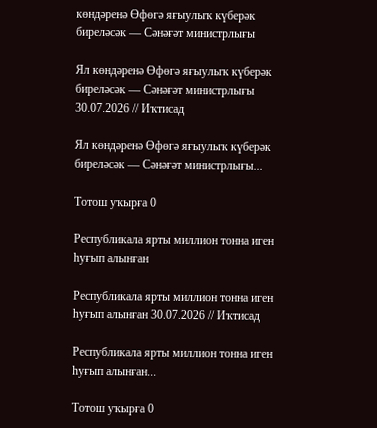көндәренә Өфөгә яғыулыҡ күберәк биреләсәк — Сәнәғәт министрлығы

Ял көндәренә Өфөгә яғыулыҡ күберәк биреләсәк — Сәнәғәт министрлығы 30.07.2026 // Иҡтисад

Ял көндәренә Өфөгә яғыулыҡ күберәк биреләсәк — Сәнәғәт министрлығы...

Тотош уҡырға 0

Республикала ярты миллион тонна иген һуғып алынған

Республикала ярты миллион тонна иген һуғып алынған 30.07.2026 // Иҡтисад

Республикала ярты миллион тонна иген һуғып алынған...

Тотош уҡырға 0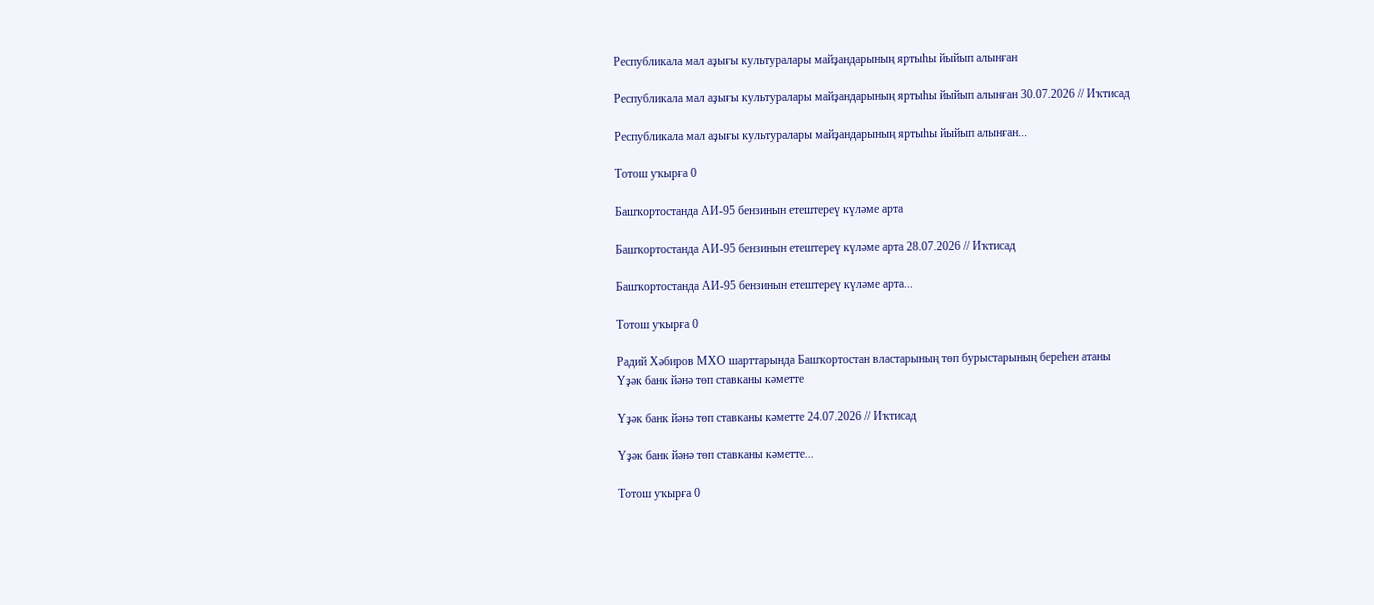Республикала мал аҙығы культуралары майҙандарының яртыһы йыйып алынған

Республикала мал аҙығы культуралары майҙандарының яртыһы йыйып алынған 30.07.2026 // Иҡтисад

Республикала мал аҙығы культуралары майҙандарының яртыһы йыйып алынған...

Тотош уҡырға 0

Башҡортостанда АИ-95 бензинын етештереү күләме арта

Башҡортостанда АИ-95 бензинын етештереү күләме арта 28.07.2026 // Иҡтисад

Башҡортостанда АИ-95 бензинын етештереү күләме арта...

Тотош уҡырға 0

Радий Хәбиров МХО шарттарында Башҡортостан властарының төп бурыстарының береһен атаны
Үҙәк банк йәнә төп ставканы кәметте

Үҙәк банк йәнә төп ставканы кәметте 24.07.2026 // Иҡтисад

Үҙәк банк йәнә төп ставканы кәметте...

Тотош уҡырға 0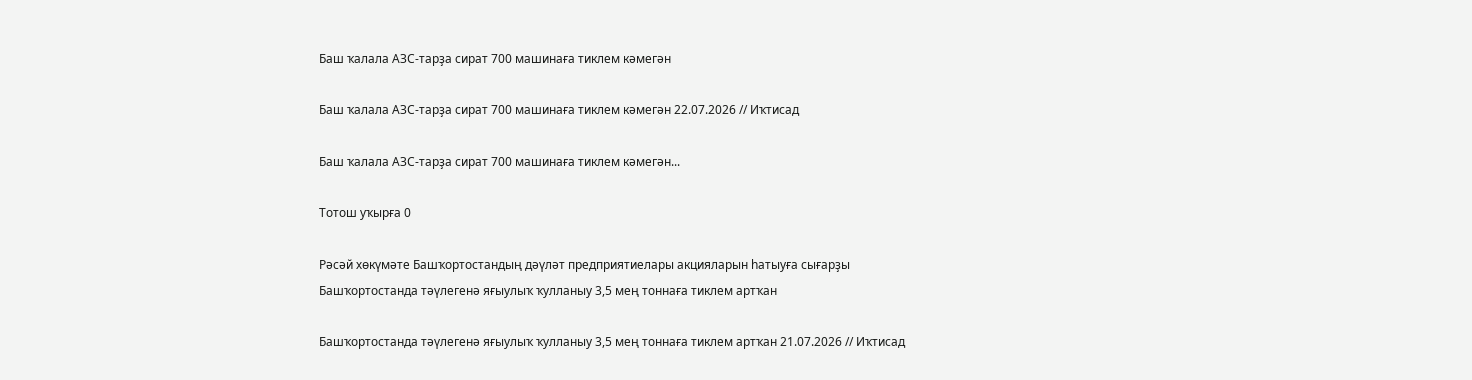Баш ҡалала АЗС-тарҙа сират 700 машинаға тиклем кәмегән

Баш ҡалала АЗС-тарҙа сират 700 машинаға тиклем кәмегән 22.07.2026 // Иҡтисад

Баш ҡалала АЗС-тарҙа сират 700 машинаға тиклем кәмегән...

Тотош уҡырға 0

Рәсәй хөкүмәте Башҡортостандың дәүләт предприятиелары акцияларын һатыуға сығарҙы
Башҡортостанда тәүлегенә яғыулыҡ ҡулланыу 3,5 мең тоннаға тиклем артҡан

Башҡортостанда тәүлегенә яғыулыҡ ҡулланыу 3,5 мең тоннаға тиклем артҡан 21.07.2026 // Иҡтисад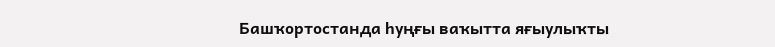Башҡортостанда һуңғы ваҡытта яғыулыҡты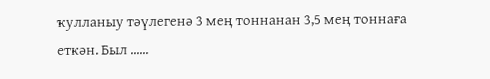ҡулланыу тәүлегенә 3 мең тоннанан 3,5 мең тоннаға еткән. Был ......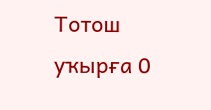Тотош уҡырға 0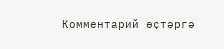Комментарий өҫтәргә